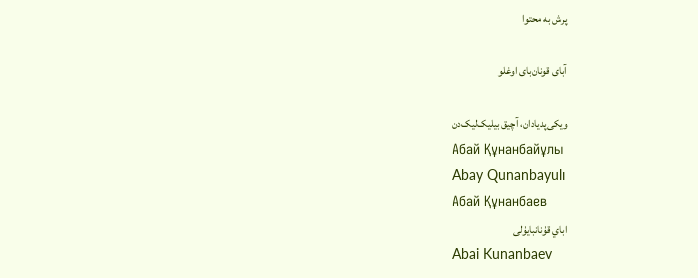پرش به محتوا

آبای قونان‌بای اوغلو

ویکی‌پدیادان، آچیق بیلیک‌لیک‌دن
Абай Құнанбайұлы
Abay Qunanbayulı
Абай Құнанбаев
اباي قۇنانبايۇلى
Abai Kunanbaev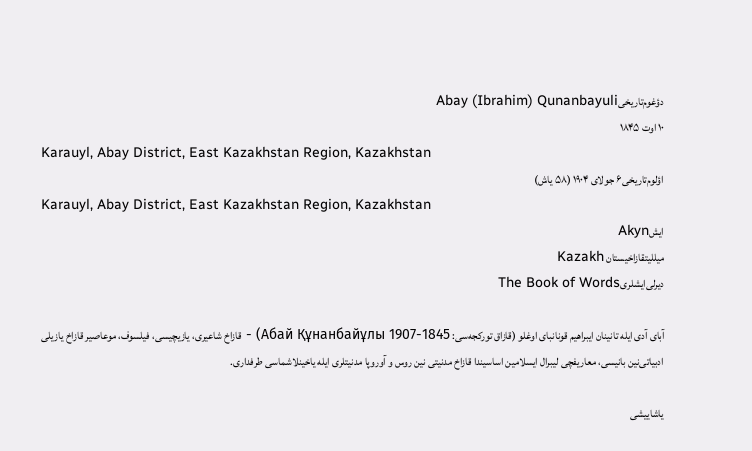دؤغوم‌تاریخیAbay (Ibrahim) Qunanbayuli
۱۰ اوت ۱۸۴۵
Karauyl, Abay District, East Kazakhstan Region, Kazakhstan
اؤلوم‌تاریخی۶ جولای ۱۹۰۴ (۵۸ یاش)
Karauyl, Abay District, East Kazakhstan Region, Kazakhstan
ایشAkyn
میللیتقازاخیستان Kazakh
دیرلی‌ایشلریThe Book of Words

آبای آدی ایله تانینان ایبراهیم قونانبای اوغلو (قازاق تورکجه‌سی: Абай Құнанбайұлы 1907-1845) - قازاخ شاعیری، یازیچیسی، فیلسوف، موعاصیر قازاخ یازیلی ادبیاتی‌نین بانیسی، معاریفچی لیبرال ایسلامین اساسیندا قازاخ مدنیتی نین روس و آوروپا مدنیتلری ایله یاخینلاشماسی طرفداری.

ياشاییشی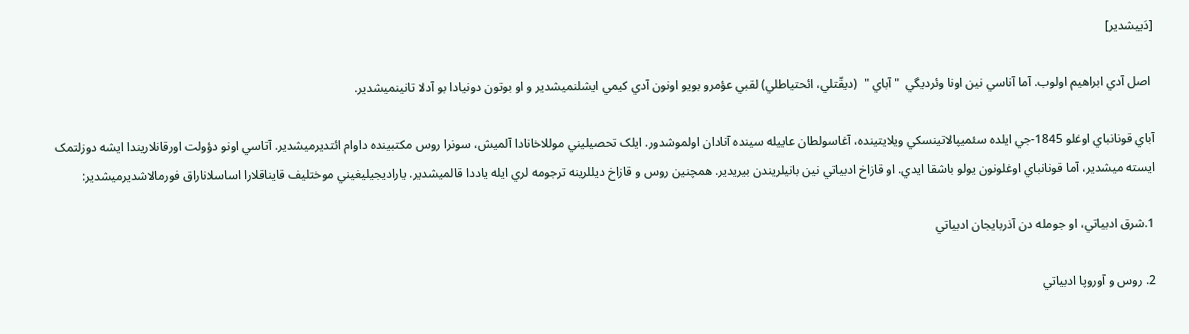[دَییشدیر]

 اصل آدي ابراهيم اولوب. آما آناسي نين اونا وئرديگي  " آباي "  (ديقّتلي، ائحتياطلي) لقبي عؤمرو بويو اونون آدي کيمي ايشلنميشدير و او بوتون دونيادا بو آدلا تانينميشدير.

آباي قونانباي اوغلو 1845-جي ايلده سئميپالاتينسکي ويلايتينده، آغاسولطان عاييله سينده آنادان اولموشدور. ايلک تحصيليني موللاخانادا آلميش، سونرا روس مکتبينده داوام ائتديرميشدير. آتاسي اونو دؤولت اورقانلاريندا ايشه دوزلتمک ايسته ميشدير، آما قونانباي اوغلونون يولو باشقا ايدي. او قازاخ ادبياتي نين بانيلريندن بيريدير. همچنین روس و قازاخ ديللرينه ترجومه لري ايله ياددا قالميشدير. ياراديجيليغيني موختليف قايناقلارا اساسلاناراق فورمالاشديرميشدير:

1.شرق ادبياتي، او جومله دن آذربايجان ادبياتي

2. روس و آوروپا ادبياتي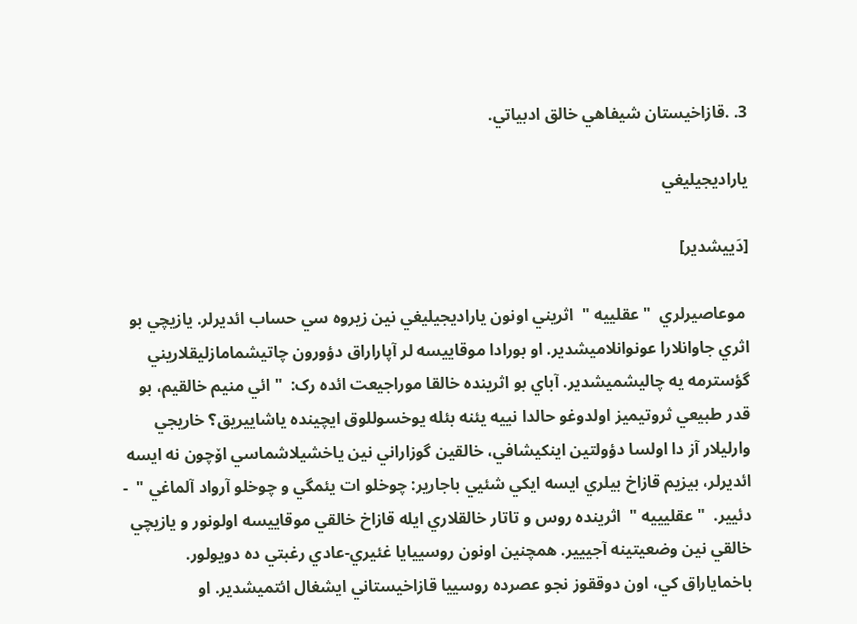3. .قازاخيستان شيفاهي خالق ادبياتي.

ياراديجيليغي

[دَییشدیر]

 موعاصيرلري  " عقلييه "  اثريني اونون ياراديجيليغي نين زيروه سي حساب ائديرلر. يازيچي بو اثري جاوانلارا عونوانلاميشدير. او بورادا موقاييسه لر آپاراراق دؤورون چاتيشمامازليقلاريني گؤسترمه يه چاليشميشدير. آباي بو اثرينده خالقا موراجيعت ائده رک:  " ائي منيم خالقيم، بو قدر طبيعي ثروتيميز اولدوغو حالدا نييه يئنه بئله يوخسوللوق ايچينده ياشاييريق؟ خاريجي وارليلار آز دا اولسا دؤولتين اينکيشافي، خالقين گوزاراني نين ياخشيلاشماسي اۆچون نه ايسه ائديرلر، بيزيم قازاخ بيلري ايسه ايکي شئيي باجارير: چوخلو ات يئمگي و چوخلو آرواد آلماغي "  - دئيير.  " عقليييه "  اثرينده روس و تاتار خالقلاري ايله قازاخ خالقي موقاييسه اولونور و يازيچي خالقي نين وضعيتينه آجييير. همچنین اونون روسييايا غئيري-عادي رغبتي ده دويولور. باخماياراق کي، اون دوققوز نجو عصرده روسييا قازاخيستاني ايشغال ائتميشدير. او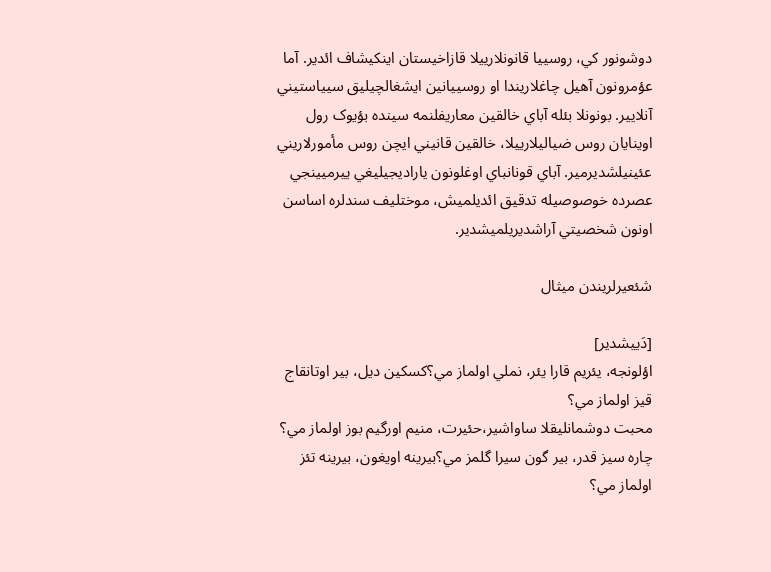دوشونور کي، روسييا قانونلارييلا قازاخيستان اينکيشاف ائدير. آما عؤمرونون آهيل چاغلاريندا او روسييانين ايشغالچيليق سيياستيني آنلايير. بونونلا بئله آباي خالقين معاريفلنمه سينده بؤيوک رول اوينايان روس ضياليلارييلا، خالقين قانيني ايچن روس مأمورلاريني عئينيلشديرمير. آباي قونانباي اوغلونون ياراديجيليغي ييرميينجي عصرده خوصوصيله تدقيق ائديلميش، موختليف سندلره اساسن اونون شخصيتي آراشديريلميشدير.

شئعیرلریندن میثال

[دَییشدیر]
اؤلونجه، يئريم قارا يئر، نملي اولماز مي؟کسکين ديل، بير اوتانقاج قيز اولماز مي؟
محبت دوشمانليقلا ساواشير،حئيرت، منيم اورگيم بوز اولماز مي؟
چاره سيز قدر، بير گون سيرا گلمز مي؟بيرينه اويغون، بيرينه تئز اولماز مي؟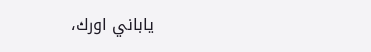ياباني اورك،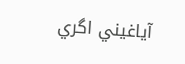آياغيني اگري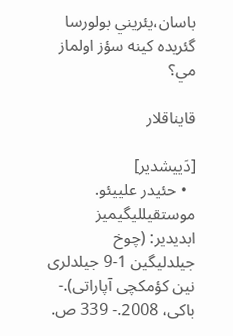باسان،يئريني بولورسا گئريده کينه سؤز اولماز مي؟

قایناقلار

[دَییشدیر]
  • حئیدر علییئو. موستقیللیگیمیز ابدیدیر: (چوخ جیلدلیگین 1-9 جیلدلری نین کؤمکچی آپاراتی).- باکی، 2008.- 339 ص.